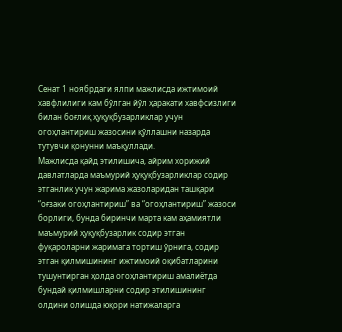Сенат 1 ноябрдаги ялпи мажлисда ижтимоий хавфлилиги кам бўлган йўл ҳаракати хавфсизлиги билан боғлиқ ҳуқуқбузарликлар учун огоҳлантириш жазосини қўллашни назарда тутувчи қонунни маъқуллади.
Мажлисда қайд этилишича, айрим хорижий давлатларда маъмурий ҳуқуқбузарликлар содир этганлик учун жарима жазоларидан ташқари “оғзаки огоҳлантириш” ва “огоҳлантириш” жазоси борлиги, бунда биринчи марта кам аҳамиятли маъмурий ҳуқуқбузарлик содир этган фуқароларни жаримага тортиш ўрнига, содир этган қилмишининг ижтимоий оқибатларини тушунтирган ҳолда огоҳлантириш амалиётда бундай қилмишларни содир этилишининг олдини олишда юқори натижаларга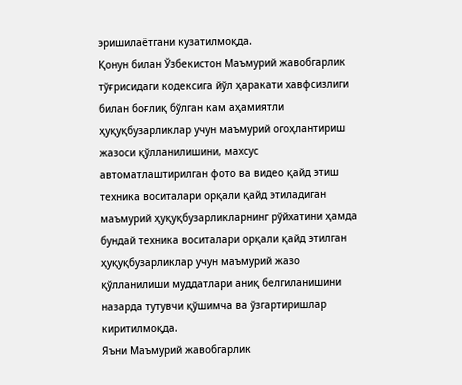эришилаётгани кузатилмоқда.
Қонун билан Ўзбекистон Маъмурий жавобгарлик тўғрисидаги кодексига йўл ҳаракати хавфсизлиги билан боғлиқ бўлган кам аҳамиятли ҳуқуқбузарликлар учун маъмурий огоҳлантириш жазоси қўлланилишини, махсус автоматлаштирилган фото ва видео қайд этиш техника воситалари орқали қайд этиладиган маъмурий ҳуқуқбузарликларнинг рўйхатини ҳамда бундай техника воситалари орқали қайд этилган ҳуқуқбузарликлар учун маъмурий жазо қўлланилиши муддатлари аниқ белгиланишини назарда тутувчи қўшимча ва ўзгартиришлар киритилмоқда.
Яъни Маъмурий жавобгарлик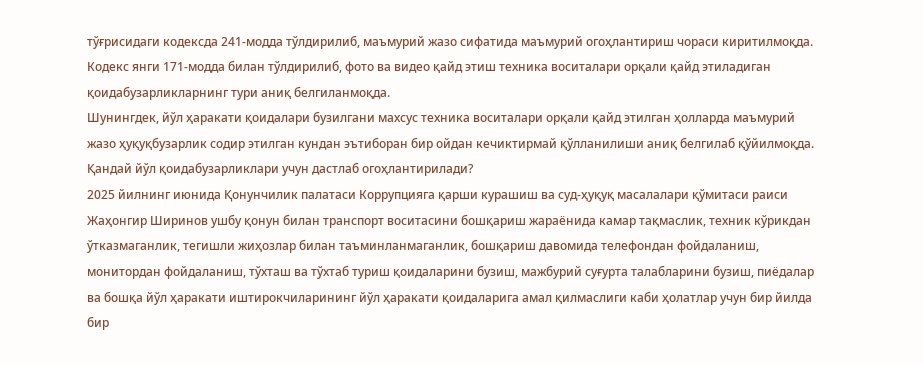тўғрисидаги кодексда 241-модда тўлдирилиб, маъмурий жазо сифатида маъмурий огоҳлантириш чораси киритилмоқда. Кодекс янги 171-модда билан тўлдирилиб, фото ва видео қайд этиш техника воситалари орқали қайд этиладиган қоидабузарликларнинг тури аниқ белгиланмоқда.
Шунингдек, йўл ҳаракати қоидалари бузилгани махсус техника воситалари орқали қайд этилган ҳолларда маъмурий жазо ҳуқуқбузарлик содир этилган кундан эътиборан бир ойдан кечиктирмай қўлланилиши аниқ белгилаб қўйилмоқда.
Қандай йўл қоидабузарликлари учун дастлаб огоҳлантирилади?
2025 йилнинг июнида Қонунчилик палатаси Коррупцияга қарши курашиш ва суд-ҳуқуқ масалалари қўмитаси раиси Жаҳонгир Ширинов ушбу қонун билан транспорт воситасини бошқариш жараёнида камар тақмаслик, техник кўрикдан ўтказмаганлик, тегишли жиҳозлар билан таъминланмаганлик, бошқариш давомида телефондан фойдаланиш, монитордан фойдаланиш, тўхташ ва тўхтаб туриш қоидаларини бузиш, мажбурий суғурта талабларини бузиш, пиёдалар ва бошқа йўл ҳаракати иштирокчиларининг йўл ҳаракати қоидаларига амал қилмаслиги каби ҳолатлар учун бир йилда бир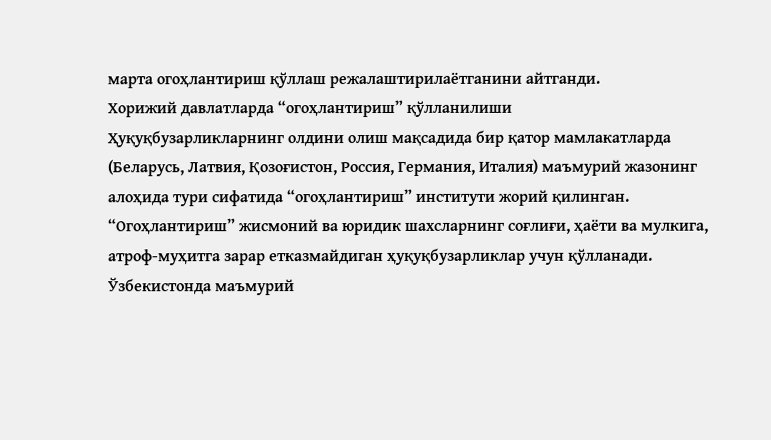марта огоҳлантириш қўллаш режалаштирилаётганини айтганди.
Хорижий давлатларда “огоҳлантириш” қўлланилиши
Ҳуқуқбузарликларнинг олдини олиш мақсадида бир қатор мамлакатларда (Беларусь, Латвия, Қозоғистон, Россия, Германия, Италия) маъмурий жазонинг алоҳида тури сифатида “огоҳлантириш” институти жорий қилинган. “Огоҳлантириш” жисмоний ва юридик шахсларнинг соғлиғи, ҳаёти ва мулкига, атроф-муҳитга зарар етказмайдиган ҳуқуқбузарликлар учун қўлланади. Ўзбекистонда маъмурий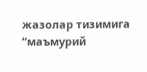жазолар тизимига “маъмурий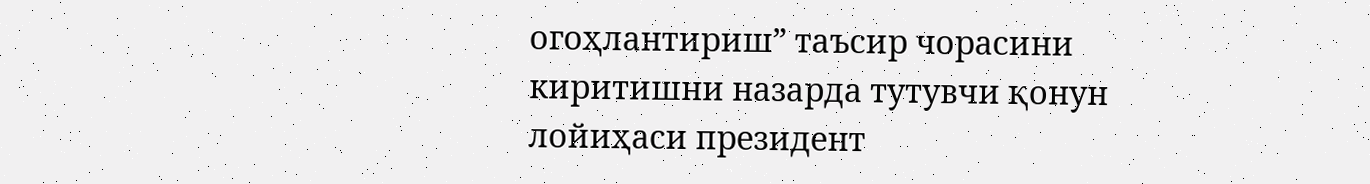огоҳлантириш” таъсир чорасини киритишни назарда тутувчи қонун лойиҳаси президент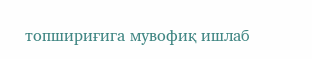топшириғига мувофиқ ишлаб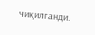чиқилганди.